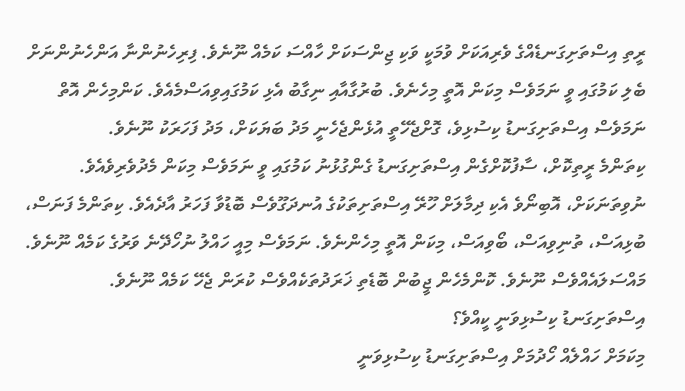ރީތި އިސްތަށިގަނޑެއްގެ ވެރިއަކަށް ވުމަކީ ވަކި ޖިންސަކަށް ހާއްސަ ކަމެއް ނޫނެވެ. ފިރިހެނުންނާ އަންހެނުންނަށް ބެލި ކަމުގައި ވީ ނަމަވެސް މިކަން އޮތީ މިހެނެވެ. ބުރުގާއާއި ނިގާބު އެޅި ކަމުގައިވިއަސްމެއެވެ. ކަންމިހެން އޮތް ނަމަވެސް އިސްތަށިގަނޑު ކިސުޅިވެ، ގޮށްޖެހޭތީ އުޅެންޖެހެނީ މަދު ބަޔަކަށް، މަދު ފަހަރަކު ނޫނެވެ.
ކިތަންމެ ރީތިކޮށް، ސާފުކޮށްގެން އިސްތަށިގަނޑު ގެންގުޅުނު ކަމުގައި ވީ ނަމަވެސް މިކަން މެދުވެރިވެއެވެ. ނުވިތަނަކަށް، އޮބިނޯވެ އެކި ދިމާލަށް ހޫރޭ އިސްތަށިތަކުގެ އުނދަގޫވެސް ބޮޑުވާ ފަހަރު އާދެއެވެ. ކިތަންމެ ފަނަސް، ބުޅިއަސް، ތުނިވިއަސް، ބޯވިއަސް، މިކަން އޮތީ މިހެންނެވެ. ނަމަވެސް މިއީ ހައްލު ނުހޯދޭނެ ވަރުގެ ކަމެއް ނޫނެވެ. މައްސަލައެއްވެސް ނޫނެވެ. ކޮންމެހެން ޖީބުން ބޮޑެތި ޚަރަދުތަކެއްވެސް ކުރަން ޖެހޭ ކަމެއް ނޫނެވެ.
އިސްތަށިގަނޑު ކިސުޅިވަނީ ކީއްވެ؟
މިކަމަށް ހައްލެއް ހޯދުމަށް އިސްތަށިގަނޑު ކިސުޅިވަނީ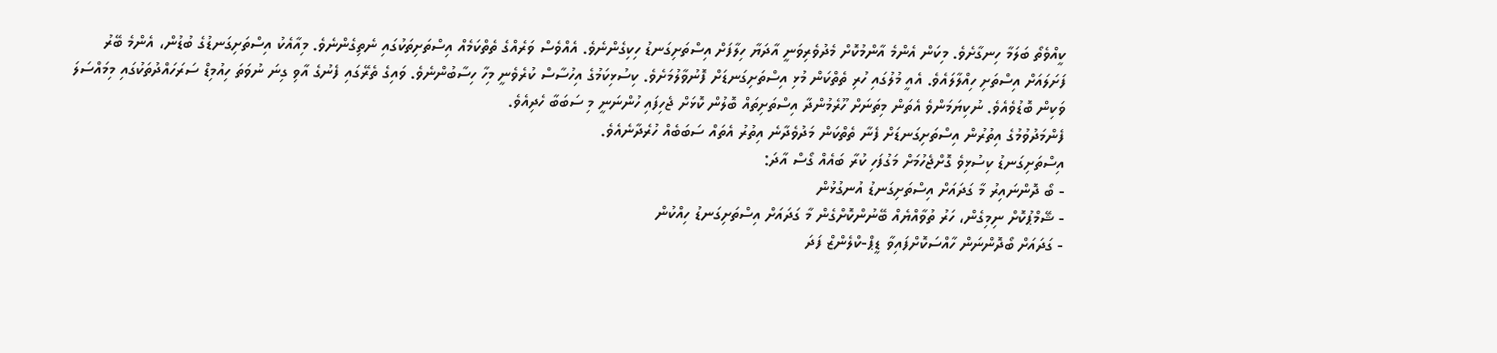ކީއްވެތޯ ބަލަމާ ހިނގާށެވެ. މިކަން އެންމެ އާންމުކޮށް މެދުވެރިވަނީ އާދަޔާ ހިލާފަށް އިސްތަށިގަނޑު ހިކިގެންނެވެ. އެއްވެސް ވަރެއްގެ ތެތްކަމެއް އިސްތަށިތަކުގައި ނެތިގެންނެވެ. މިއާއެކު އިސްތަށިގަނޑުގެ ބުޑުން، އެންމެ ބޭރު ފަށަލައަށް އިސްތަށި ހިއްލާލައެވެ. އެއީ މުލުގައި ހުރި ތެތްކަން މުޅި އިސްތަށިގަނޑަށް ފޮނުވާލުމަށެވެ. ކިސުޅިކަމުގެ އިހުސާސް ކުރެވެނީ މިހާ ހިސާބުންނެވެ. ވައިގެ ތެރޭގައި ފެނުގެ އާވި ގިނަ ނުވަތަ ހިއުމިޑް ސަރަހައްދުތަކުގައި މިމައްސަލަ ވަކިން ބޮޑުވެއެވެ. ނުކިޔަމަންވެ އެތަން މިތަނަށް ހޫރެމުންދާ އިސްތަށިތައް ބޮލުން ކޮޅަށް ޖެހިފައި ހުންނަނީ މި ސަބަބާ ހެދިއެވެ.
ފެންމަދުވުމުގެ އިތުރުން އިސްތަށިގަނޑަށް ފެނާ ތެތްކަން މަދުވެދާނެ އިތުރު އެތައް ސަބަބެއް ހުރެދާނެއެވެ.
އިސްތަށިގަނޑު ކިސުޅިވެ ގޮށްޖެހުމަށް މަގުފަހި ކުރާ ބައެއް ގޯސް އާދަ:
- ބޯ ދޮންނައިރު މާ ގަދައަށް އިސްތަށިގަނޑު އުނގުޅުން
- ޝޭމްޕުކޮށް ނިމިގެން، ހަރު ތުވާއްޔެއް ބޭނުންކޮށްގެން މާ ގަދައަށް އިސްތަށިގަނޑު ހިއްކުން
- ގަދައަށް ބޯދޮންނަން ހާއްސަކޮށްފައިވާ ޑީޕް-ކްލެންޒް ފަދަ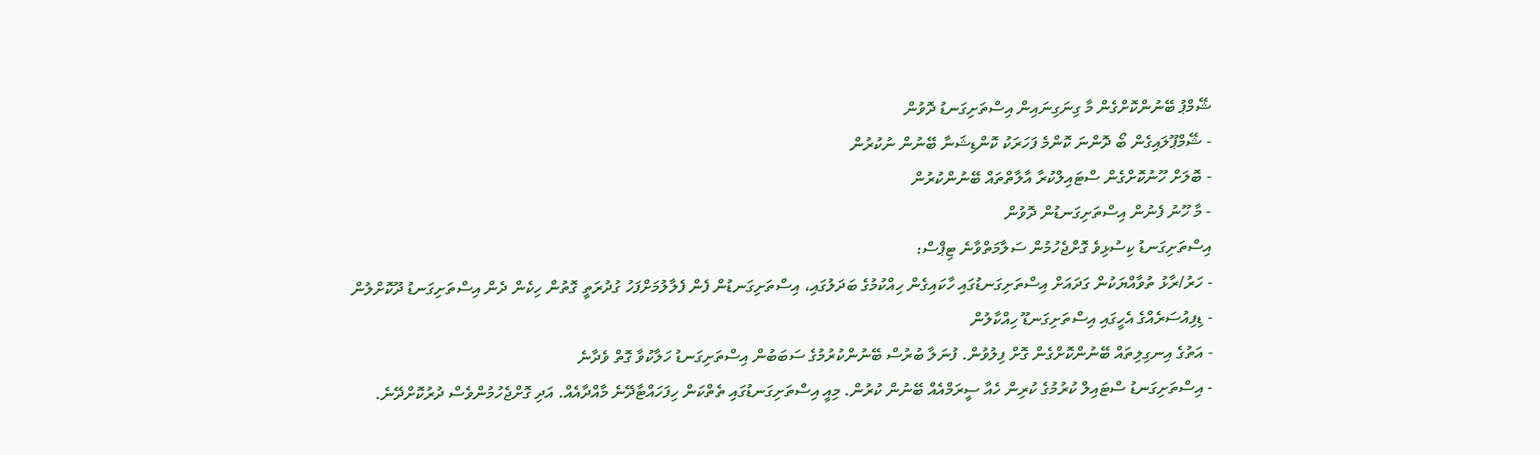ޝޭމްޕު ބޭނުންކޮށްގެން މާ ގިނަގިނައިން އިސްތަށިގަނޑު ދޮވުން
- ޝޭމްޕޫލައިގެން ބޯ ދޮންނަ ކޮންމެ ފަހަރަކު ކޮންޑިޝަނާ ބޭނުން ނުކުރުން
- ބޮލަށް ހޫނުކޮށްގެން ސްޓައިލްކުރާ އާލާތްތައް ބޭނުންކުރުން
- މާ ހޫނު ފެނުން އިސްތަށިގަނޑުން ދޮވުން
އިސްތަށިގަނޑު ކިސުޅިވެ ގޮށްޖެހުމުން ސަލާމަތްވާނެ ޓިޕްސް:
- ހަރު/ރާޅު ތުވާއްޔަކުން ގަދައަށް އިސްތަށިގަނޑުގައި ހާކައިގެން ހިއްކުމުގެ ބަދަލުގައި، އިސްތަށިގަނޑުން ފެން ފެލާލުމަށްފަހު ގުދުރަތީ ގޮތުން ހިކެން ދެން އިސްތަށިގަނޑު ދޫކޮށްލުން
- ޑިފިއުސަރެއްގެ އެހީގައި އިސްތަށިގަނޑޫ ހިއްކާލުން
- އަތުގެ އިނގިލިތައް ބޭނުންކޮށްގެން ގޮށް ފިލުވުން. ފުނަލާ ބުރުސް ބޭނުންކުރުމުގެ ސަބަބުން އިސްތަށިގަނޑު ހަލާކުވާ ގޮތް ވެދާނެ
- އިސްތަށިގަނޑު ސްޓައިލް ކުރުމުގެ ކުރިން ހެއާ ސީރަމްއެއް ބޭނުން ކުރުން. މިއީ އިސްތަށިގަނޑުގައި ތެތްކަން ހިފަހައްޓާދޭނެ މާއްދާއެއް. އަދި ގޮށްޖެހުމުންވެސް ދުރުކޮށްދޭނެ.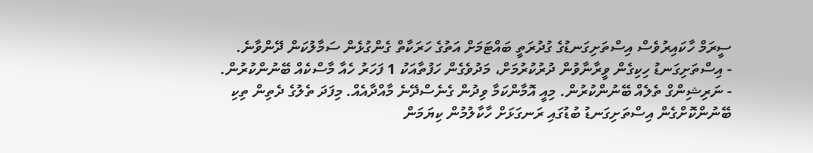ސީރަމް ހާކައިރުވެސް އިސްތަށިގަނޑުގެ ގުދުރަތީ ބައްޓަމަށް އަތުގެ ހަރަކާތް ގެންގުޅެން ސަމާލުކަން ދޭންވާނެ.
- އިސްތަށިގަނޑު ހިކިގެން ވީރާނާވުން ދުރުކުރުމަށް، މަދުވެގެން ހަފުތާއަކު 1 ފަހަރު ހެއާ މާސްކެއް ބޭނުންކުރުން.
- ނަރިޝިންގް ތެލެއް ބޭނުންކުރުން. މިއީ އޮމާންކަމާ ވިދުން ގެނެސްދޭނެ މާއްދާއެއް. މިފަދަ ތެލުގެ ދެތިން ތިކި ބޭނުންކޮށްގެން އިސްތަށިގަނޑު ބުޑުގައި ރަނގަޅަށް ހާކާލުމުން ކިޔަމަން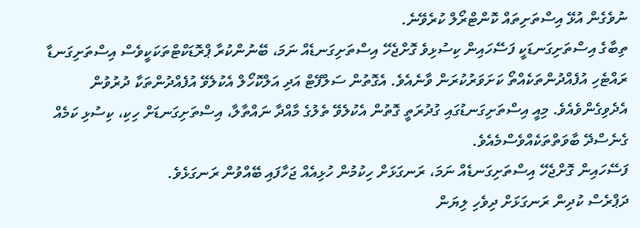ނުވެގެން އުޅޭ އިސްތަށިތައް ކޮންޓްރޯލް ކުރެވޭނެ.
ތިބާގެ އިސްތަށިގަނޑަކީ ފަސޭހައިން ކިސުޅިވެ ގޮށްޖެހޭ އިސްތަށިގަނޑެއް ނަމަ، ބޭނުންކުރާ ޕްރޮޑަކްޓްތަކަކީވެސް އިސްތަށިގަނޑާ ރައްޓެހި އުފެއްދުންތަކެއްތޯ ކަށަވަރުކުރަން ވާނެއެވެ. އެގޮތުން ސަލްފޭޓް އަދި އަލްކޮހޯލް އެކުލެވޭ އުފެއްދުންތަކާ ދުރުވުން އެދެވިގެންވެއެވެ. މިއީ އިސްތަށިގަނޑުގައި ގުދުރަތީ ގޮތުން އެކުލެވޭ ތެލުގެ މާއްދާ ނައްތާލާ، އިސްތަށިގަނޑަށް ހިކި، ކިސުޅި ކަމެއް ގެނެސްދޭ ބާވަތްތަކެއްވެސްމެއެވެ.
ފަސޭހައިން ގޮށްޖެހޭ އިސްތަށިގަނޑެއް ނަމަ، ރަނގަޅަށް ހިކުމުން ހުޅިއެއް ޖަހާފައި ބޭއްވުން ރަނގަޅެވެ.
ދަޕްރެސް ކުދިން ރަނގަޅަށް ދިވެހި ލިޔަން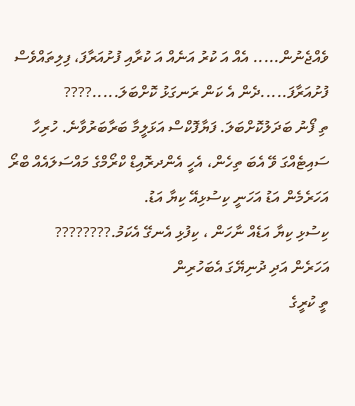ވެއްޖެނުން..... އެއް އަ ކުރު އަނެއް އަ ކުރާއި ފުށުއަރާފަ، ފިލިތައްވެސް ފުށުއަރާފަ.....ދެން އެ ކަން ރަނގަޅު ކޮށްބަލަ.....????
ތި ފޯނު ބަދަލުކޮށްބަލަ. ފަޔާފޮކްސް އަޅަލީމާ ބަރާބަރުވާނެ. ހުރިހާ ސައިޓެއްގަ ވޭ އެބަ ތިހެން، އެހީ އެންދރޮއިޑް ކްރޯމްގެ މައްސަލައެއް ބްރޯ
އަހަރެމެން އަޑު އަހަނީ ކިސުޅިއޭ ކިޔާ އަޑު.
ކިސުޅި ކިޔާ އަޑެއް ނާހަން ، ކިފުޅި އެނގޭ އެކަމު.????????
އަހަރެން އަދި ދުނިޔޭގަ އެބަހުރިން
ތީ ކުރީގެ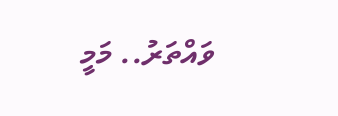ވައްތަރު.. މަމީ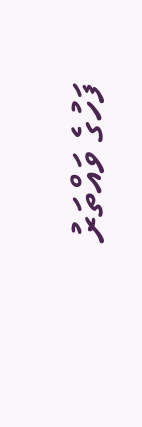ފަހުގެ ވައްތަރު